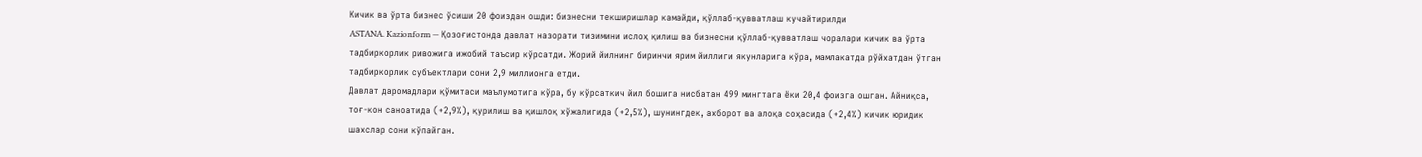Кичик ва ўрта бизнес ўсиши 20 фоиздан ошди: бизнесни текширишлар камайди, қўллаб-қувватлаш кучайтирилди
ASTANA. Kazionform — Қозоғистонда давлат назорати тизимини ислоҳ қилиш ва бизнесни қўллаб-қувватлаш чоралари кичик ва ўрта тадбиркорлик ривожига ижобий таъсир кўрсатди. Жорий йилнинг биринчи ярим йиллиги якунларига кўра, мамлакатда рўйхатдан ўтган тадбиркорлик субъектлари сони 2,9 миллионга етди.
Давлат даромадлари қўмитаси маълумотига кўра, бу кўрсаткич йил бошига нисбатан 499 мингтага ёки 20,4 фоизга ошган. Айниқса, тоғ-кон саноатида (+2,9%), қурилиш ва қишлоқ хўжалигида (+2,5%), шунингдек, ахборот ва алоқа соҳасида (+2,4%) кичик юридик шахслар сони кўпайган.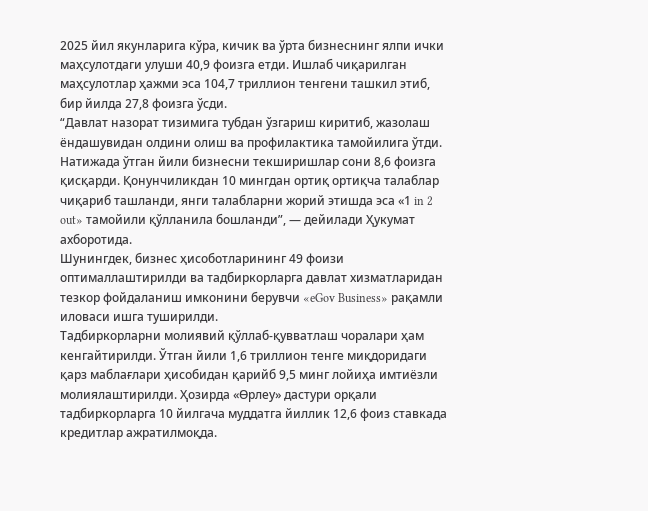2025 йил якунларига кўра, кичик ва ўрта бизнеснинг ялпи ички маҳсулотдаги улуши 40,9 фоизга етди. Ишлаб чиқарилган маҳсулотлар ҳажми эса 104,7 триллион тенгени ташкил этиб, бир йилда 27,8 фоизга ўсди.
“Давлат назорат тизимига тубдан ўзгариш киритиб, жазолаш ёндашувидан олдини олиш ва профилактика тамойилига ўтди. Натижада ўтган йили бизнесни текширишлар сони 8,6 фоизга қисқарди. Қонунчиликдан 10 мингдан ортиқ ортиқча талаблар чиқариб ташланди, янги талабларни жорий этишда эса «1 in 2 out» тамойили қўлланила бошланди”, — дейилади Ҳукумат ахборотида.
Шунингдек, бизнес ҳисоботларининг 49 фоизи оптималлаштирилди ва тадбиркорларга давлат хизматларидан тезкор фойдаланиш имконини берувчи «eGov Business» рақамли иловаси ишга туширилди.
Тадбиркорларни молиявий қўллаб-қувватлаш чоралари ҳам кенгайтирилди. Ўтган йили 1,6 триллион тенге миқдоридаги қарз маблағлари ҳисобидан қарийб 9,5 минг лойиҳа имтиёзли молиялаштирилди. Ҳозирда «Өрлеу» дастури орқали тадбиркорларга 10 йилгача муддатга йиллик 12,6 фоиз ставкада кредитлар ажратилмоқда.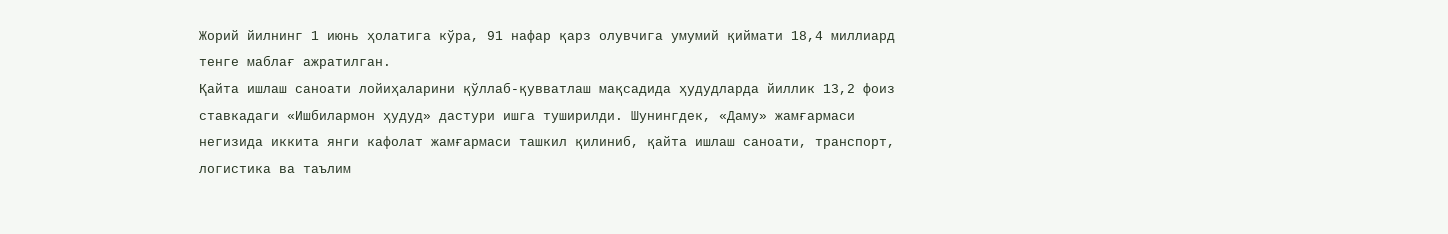Жорий йилнинг 1 июнь ҳолатига кўра, 91 нафар қарз олувчига умумий қиймати 18,4 миллиард тенге маблағ ажратилган.
Қайта ишлаш саноати лойиҳаларини қўллаб-қувватлаш мақсадида ҳудудларда йиллик 13,2 фоиз ставкадаги «Ишбилармон ҳудуд» дастури ишга туширилди. Шунингдек, «Даму» жамғармаси негизида иккита янги кафолат жамғармаси ташкил қилиниб, қайта ишлаш саноати, транспорт, логистика ва таълим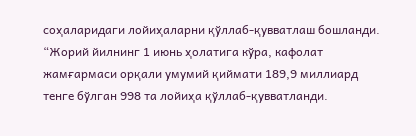соҳаларидаги лойиҳаларни қўллаб-қувватлаш бошланди.
“Жорий йилнинг 1 июнь ҳолатига кўра, кафолат жамғармаси орқали умумий қиймати 189,9 миллиард тенге бўлган 998 та лойиҳа қўллаб-қувватланди.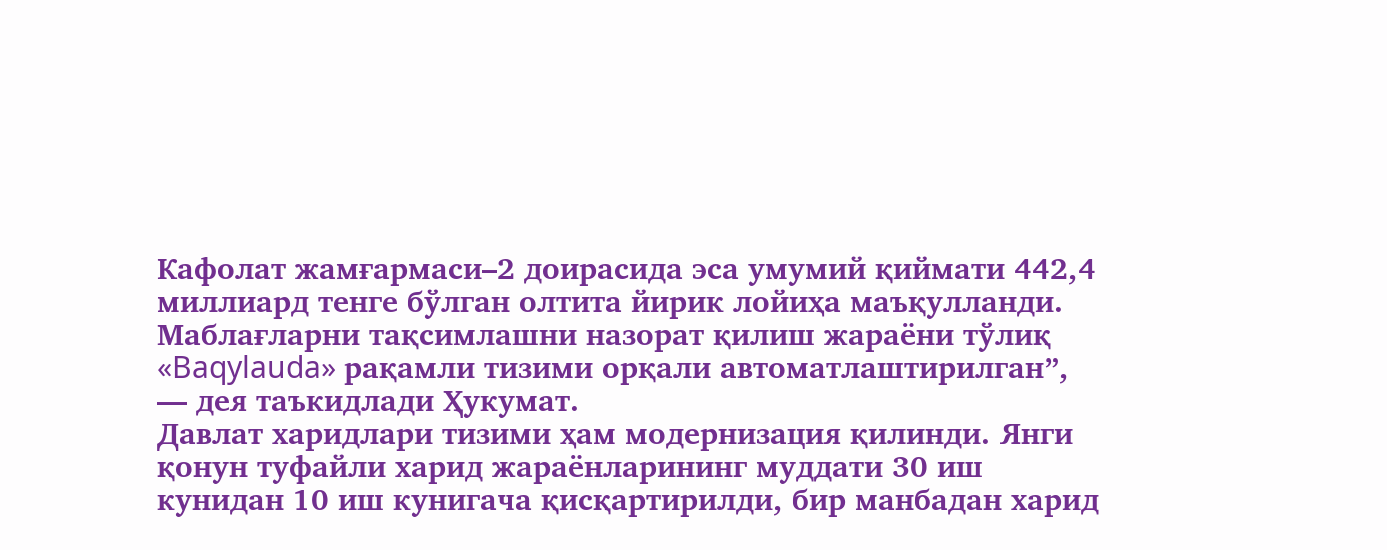Кафолат жамғармаси–2 доирасида эса умумий қиймати 442,4 миллиард тенге бўлган олтита йирик лойиҳа маъқулланди. Маблағларни тақсимлашни назорат қилиш жараёни тўлиқ «Baqylauda» рақамли тизими орқали автоматлаштирилган”, — дея таъкидлади Ҳукумат.
Давлат харидлари тизими ҳам модернизация қилинди. Янги қонун туфайли харид жараёнларининг муддати 30 иш кунидан 10 иш кунигача қисқартирилди, бир манбадан харид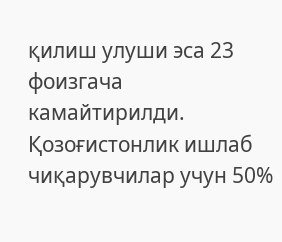қилиш улуши эса 23 фоизгача камайтирилди. Қозоғистонлик ишлаб чиқарувчилар учун 50%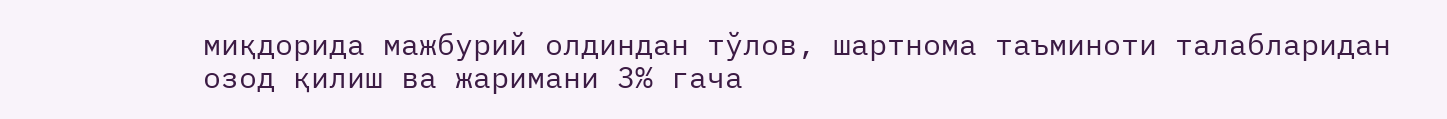миқдорида мажбурий олдиндан тўлов, шартнома таъминоти талабларидан озод қилиш ва жаримани 3% гача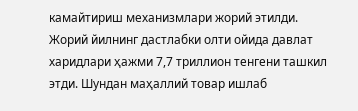камайтириш механизмлари жорий этилди.
Жорий йилнинг дастлабки олти ойида давлат харидлари ҳажми 7,7 триллион тенгени ташкил этди. Шундан маҳаллий товар ишлаб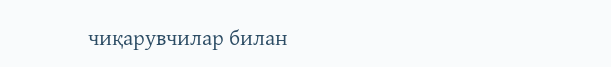чиқарувчилар билан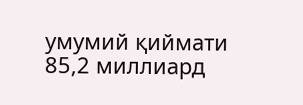умумий қиймати 85,2 миллиард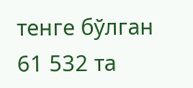тенге бўлган 61 532 та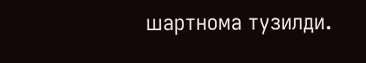шартнома тузилди.